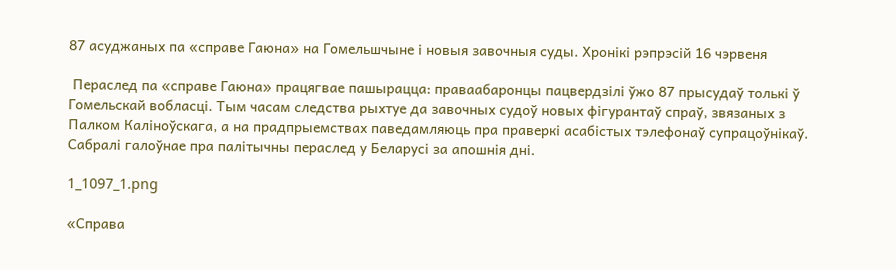87 асуджаных па «справе Гаюна» на Гомельшчыне і новыя завочныя суды. Хронікі рэпрэсій 16 чэрвеня

 Пераслед па «справе Гаюна» працягвае пашырацца: праваабаронцы пацвердзілі ўжо 87 прысудаў толькі ў Гомельскай вобласці. Тым часам следства рыхтуе да завочных судоў новых фігурантаў спраў, звязаных з Палком Каліноўскага, а на прадпрыемствах паведамляюць пра праверкі асабістых тэлефонаў супрацоўнікаў. Сабралі галоўнае пра палітычны пераслед у Беларусі за апошнія дні.

1_1097_1.png

«Справа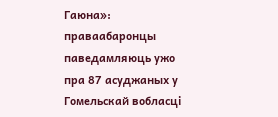Гаюна»: праваабаронцы паведамляюць ужо пра 87 асуджаных у Гомельскай вобласці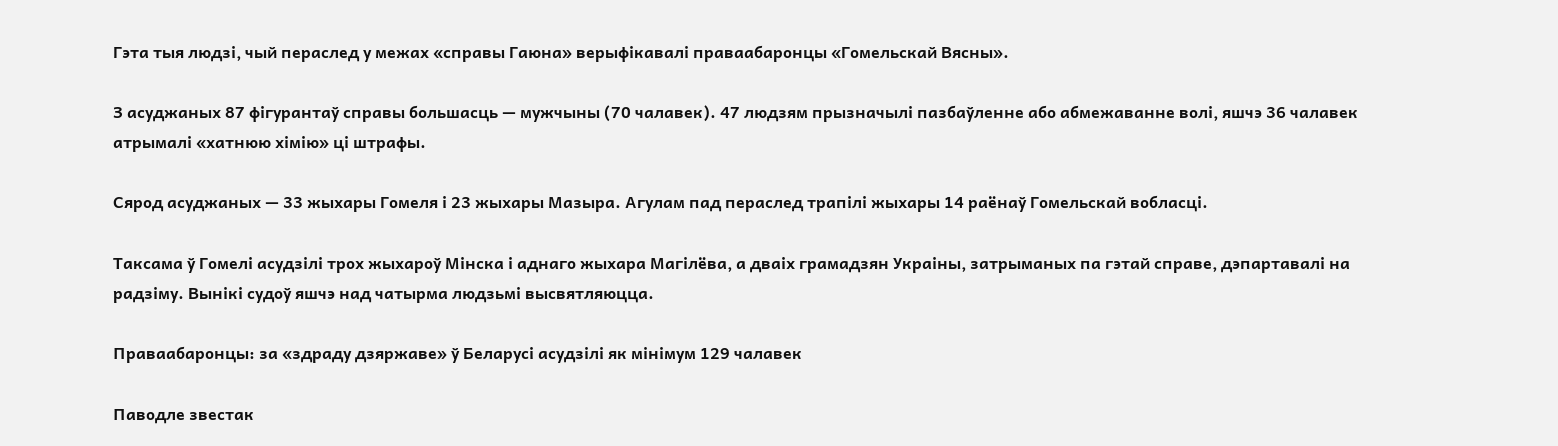Гэта тыя людзі, чый пераслед у межах «справы Гаюна» верыфікавалі праваабаронцы «Гомельскай Вясны».

З асуджаных 87 фігурантаў справы большасць — мужчыны (70 чалавек). 47 людзям прызначылі пазбаўленне або абмежаванне волі, яшчэ 36 чалавек атрымалі «хатнюю хімію» ці штрафы.

Сярод асуджаных — 33 жыхары Гомеля і 23 жыхары Мазыра. Агулам пад пераслед трапілі жыхары 14 раёнаў Гомельскай вобласці.

Таксама ў Гомелі асудзілі трох жыхароў Мінска і аднаго жыхара Магілёва, а дваіх грамадзян Украіны, затрыманых па гэтай справе, дэпартавалі на радзіму. Вынікі судоў яшчэ над чатырма людзьмі высвятляюцца.

Праваабаронцы: за «здраду дзяржаве» ў Беларусі асудзілі як мінімум 129 чалавек

Паводле звестак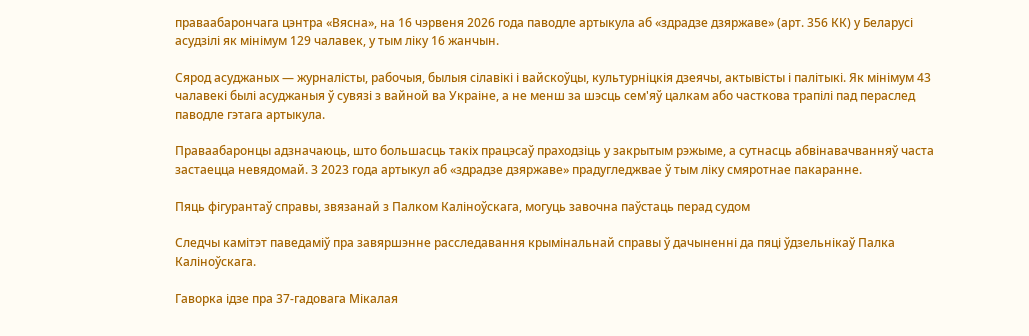праваабарончага цэнтра «Вясна», на 16 чэрвеня 2026 года паводле артыкула аб «здрадзе дзяржаве» (арт. 356 КК) у Беларусі асудзілі як мінімум 129 чалавек, у тым ліку 16 жанчын.

Сярод асуджаных — журналісты, рабочыя, былыя сілавікі і вайскоўцы, культурніцкія дзеячы, актывісты і палітыкі. Як мінімум 43 чалавекі былі асуджаныя ў сувязі з вайной ва Украіне, а не менш за шэсць сем'яў цалкам або часткова трапілі пад пераслед паводле гэтага артыкула.

Праваабаронцы адзначаюць, што большасць такіх працэсаў праходзіць у закрытым рэжыме, а сутнасць абвінавачванняў часта застаецца невядомай. З 2023 года артыкул аб «здрадзе дзяржаве» прадугледжвае ў тым ліку смяротнае пакаранне.

Пяць фігурантаў справы, звязанай з Палком Каліноўскага, могуць завочна паўстаць перад судом

Следчы камітэт паведаміў пра завяршэнне расследавання крымінальнай справы ў дачыненні да пяці ўдзельнікаў Палка Каліноўскага.

Гаворка ідзе пра 37-гадовага Мікалая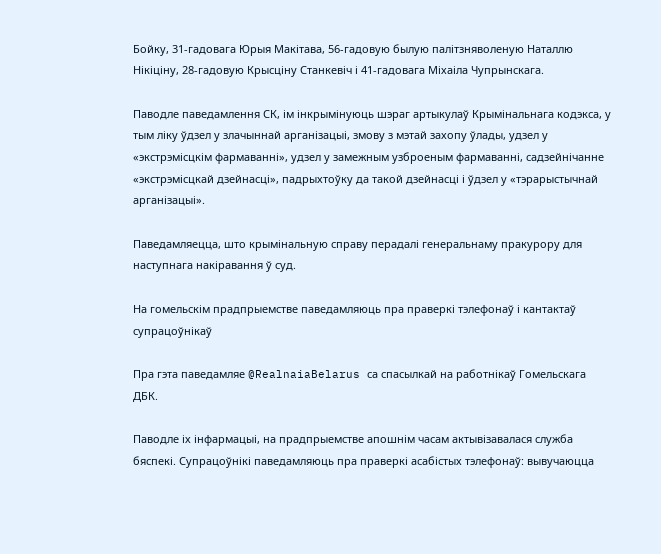Бойку, 31-гадовага Юрыя Макітава, 56-гадовую былую палітзняволеную Наталлю Нікіціну, 28-гадовую Крысціну Станкевіч і 41-гадовага Міхаіла Чупрынскага.

Паводле паведамлення СК, ім інкрымінуюць шэраг артыкулаў Крымінальнага кодэкса, у тым ліку ўдзел у злачыннай арганізацыі, змову з мэтай захопу ўлады, удзел у «экстрэмісцкім фармаванні», удзел у замежным узброеным фармаванні, садзейнічанне «экстрэмісцкай дзейнасці», падрыхтоўку да такой дзейнасці і ўдзел у «тэрарыстычнай арганізацыі».

Паведамляецца, што крымінальную справу перадалі генеральнаму пракурору для наступнага накіравання ў суд.

На гомельскім прадпрыемстве паведамляюць пра праверкі тэлефонаў і кантактаў супрацоўнікаў

Пра гэта паведамляе @RealnaiaBelarus са спасылкай на работнікаў Гомельскага ДБК.

Паводле іх інфармацыі, на прадпрыемстве апошнім часам актывізавалася служба бяспекі. Супрацоўнікі паведамляюць пра праверкі асабістых тэлефонаў: вывучаюцца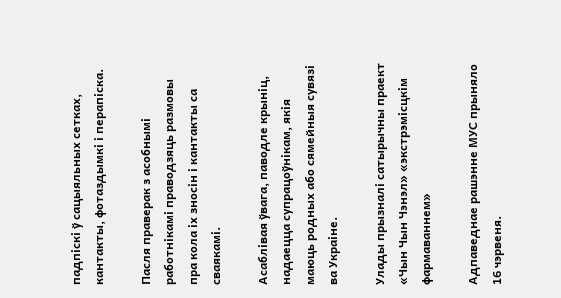падпіскі ў сацыяльных сетках, кантакты, фотаздымкі і перапіска.

Пасля праверак з асобнымі работнікамі праводзяць размовы пра кола іх зносін і кантакты са сваякамі.

Асаблівая ўвага, паводле крыніц, надаецца супрацоўнікам, якія маюць родных або сямейныя сувязі ва Украіне.

Улады прызналі сатырычны праект «Чын Чын Чэнэл» «экстрэмісцкім фармаваннем»

Адпаведнае рашэнне МУС прыняло 16 чэрвеня.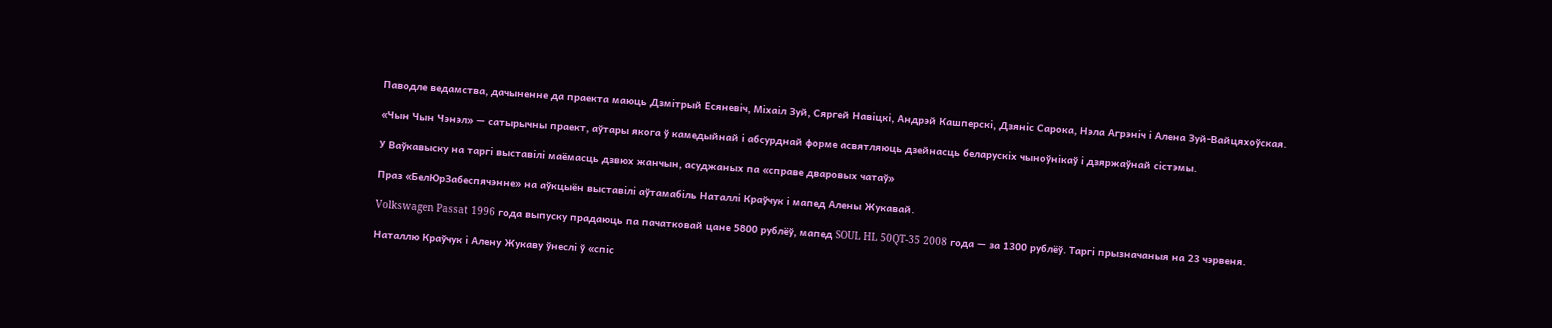Паводле ведамства, дачыненне да праекта маюць Дзмітрый Есяневіч, Міхаіл Зуй, Сяргей Навіцкі, Андрэй Кашперскі, Дзяніс Сарока, Нэла Агрэніч і Алена Зуй-Вайцяхоўская.

«Чын Чын Чэнэл» — сатырычны праект, аўтары якога ў камедыйнай і абсурднай форме асвятляюць дзейнасць беларускіх чыноўнікаў і дзяржаўнай сістэмы.

У Ваўкавыску на таргі выставілі маёмасць дзвюх жанчын, асуджаных па «справе дваровых чатаў»

Праз «БелЮрЗабеспячэнне» на аўкцыён выставілі аўтамабіль Наталлі Краўчук і мапед Алены Жукавай.

Volkswagen Passat 1996 года выпуску прадаюць па пачатковай цане 5800 рублёў, мапед SOUL HL 50QT-35 2008 года — за 1300 рублёў. Таргі прызначаныя на 23 чэрвеня.

Наталлю Краўчук і Алену Жукаву ўнеслі ў «спіс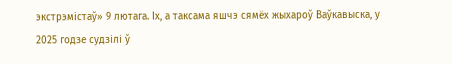экстрэмістаў» 9 лютага. Іх, а таксама яшчэ сямёх жыхароў Ваўкавыска, у 2025 годзе судзілі ў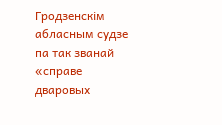Гродзенскім абласным судзе па так званай «справе дваровых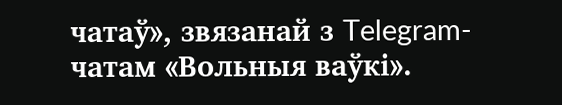чатаў», звязанай з Telegram-чатам «Вольныя ваўкі».